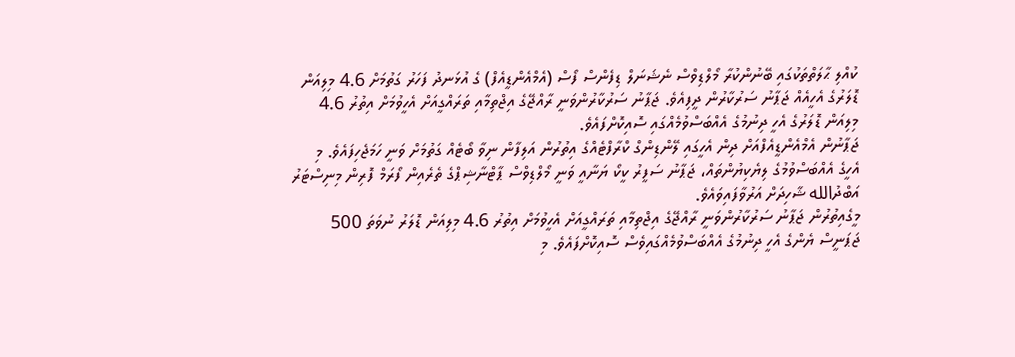ކުއްލި ޙާލަތްތަކުގައި ބޭނުންކުރާ މޯލްޑިވްސް ނެޝަނަލް ޑިފެންސް ފޯސް (އެމްއެންޑީއެފް) ގެ އުޅަނދު ފަހަރު ގަތުމަށް 4.6 މިލިއަން ޑޮލަރުގެ އެހީއެއް ޖަޕާނު ސަރުކާރުން ދީފިއެވެ. ޖަޕާނު ސަރުކާރުންވަނީ ރާއްޖޭގެ އިޖްތިމާއި ތަރައްގީއަށް އެހީވުމަށް އިތުރު 4.6 މިލިއަން ޑޮލަރުގެ އެހީ ދިނުމުގެ އެއްބަސްވުމެއްގައި ސޮއިކޮށްފައެވެ.
ޖަޕާނުން އެމްއެންޑީއެފްއަށް ދިން އެހީގައި ލޭންޑިންގް ކްރާފްޓެއްގެ އިތުރުން އަލިފާން ނިވާ ބޯޓެއް ގަތުމަށް ވަނީ ހަމަޖެހިފައެވެ. މި އެހީގެ އެއްބަސްވުމުގެ ލިޔެކިޔުންތައް، ޖަޕާނު ސަފީރު ކީކޯ ޔަނާއީ ވަނީ މޯލްޑިވްސް ޕާޓްނާޝިޕްގެ ތެރެއިން ފޯރަމް ފޮރިން މިނިސްޓަރު އަބްދުالله ޝާހިދަށް އަރުވާފައިވައެވެ.
މީގެއިތުރުން ޖަޕާނު ސަރުކާރުންވަނީ ރާއްޖޭގެ އިޖްތިމާއި ތަރައްގީއަށް އެހީވުމަށް އިތުރު 4.6 މިލިއަން ޑޮލަރު ނުވަތަ 500 ޖަޕަނީސް ޔެންގެ އެހީ ދިނުމުގެ އެއްބަސްވުމެއްގައިވެސް ސޮއިކޮށްފައެވެ. މި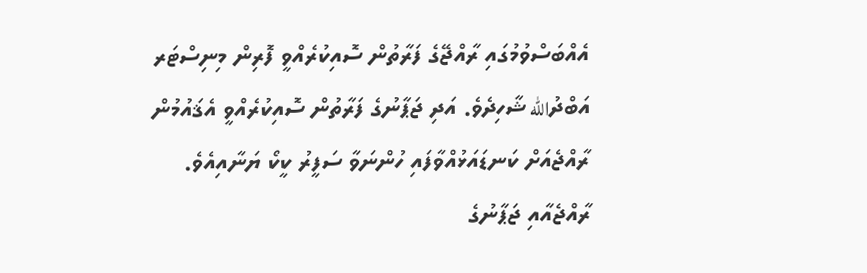އެއްބަސްވުމުގައި ރާއްޖޭގެ ފަރާތުން ސޮއިކުރެއްވީ ފޮރިން މިނިސްޓަރ އަބްދުالله ޝާހިދެވެ. އަދި ޖަޕާނުގެ ފަރާތުން ސޮއިކުރެއްވީ އެޤައުމުން ރާއްޖެއަށް ކަނޑައަޅުއްވާފައި ހުންނަވާ ސަފީރު ކީކޯ ޔަނާއިއެވެ.
ރާއްޖެއާއި ޖަޕާނުގެ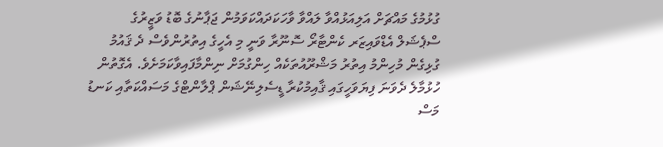ގުޅުމުގެ މައްޗަށް އަލިއަޅުއްވާ ލައްވާ ވާހަކަދައްކަވަމުން ޖަޕާނުގެ ބޮޑު ވަޒީރުގެ ސްޕެޝަލް އެޑްވައިޒަރ ކެންޓާރޯ ސޮނޫރާ ވަނީ މި އެހީގެ އިތުރުންވެސް ދެ ޤައުމު ގުޅިގެން މުހިންމު އިތުރު މަޝްރޫއުތަކެއް ހިންގުމަށް ނިންމާފައިވާކަމަށެވެ. އެގޮތުން ހުޅުމާލެ ދެވަނަ ފިޔަވަހީގައި ޤާއިމުކުރާ ޑީސެލިނޭޝަން ޕްލާންޓްގެ މަސައްކަތާއި ކަނޑު މަސް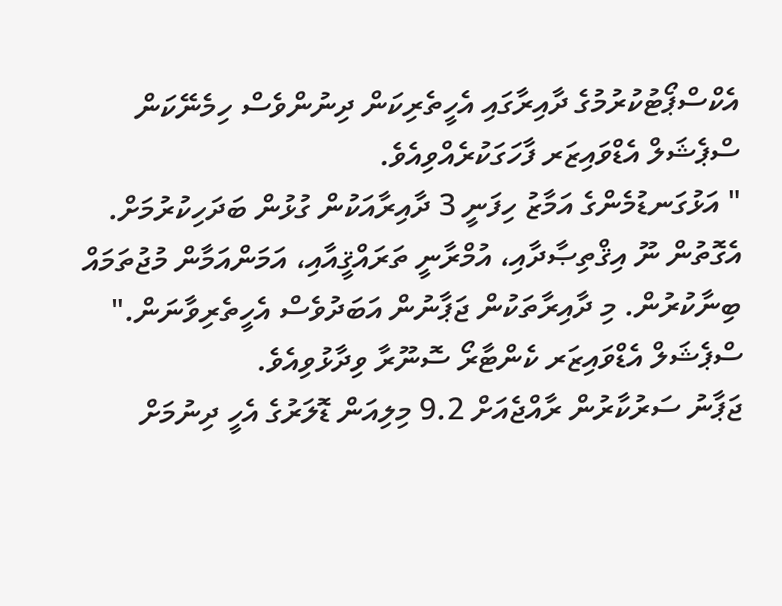އެކްސްޕޯޓުކުރުމުގެ ދާއިރާގައި އެހީތެރިކަން ދިނުންވެސް ހިމެނޭކަން ސްޕެޝަލް އެޑްވައިޒަރ ފާހަގަކުރެއްވިއެވެ.
" އަޅުގަނޑުމެންގެ އަމާޒު ހިފަނީ 3 ދާއިރާއަކުން ގުޅުން ބަދަހިކުރުމަށް. އެގޮތުން ނޫ އިޤްތިޞާދާއި، އުމްރާނީ ތަރައްޤީއާއި، އަމަންއަމާން މުޖުތަމައް ބިނާކުރުން. މި ދާއިރާތަކުން ޖަޕާނުން އަބަދުވެސް އެހީތެރިވާނަން." ސްޕެޝަލް އެޑްވައިޒަރ ކެންޓާރޯ ސޮނޫރާ ވިދާޅުވިއެވެ.
ޖަޕާނު ސަރުކާރުން ރާއްޖެއަށް 9.2 މިލިއަން ޑޮލަރުގެ އެހީ ދިނުމަށް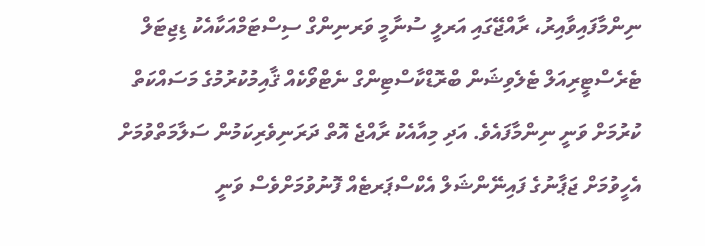ނިންމާފައިވާއިރު، ރާއްޖޭގައި އަރލީ ސުނާމީ ވަރނިންގް ސިސްޓަމްއަކާއެކު ޑިޖިޓަލް ޓެރެސްޓީރިއަލް ޓެލެވިޝަން ބްރޮޑްކާސްޓިންގް ނެޓްވޯކެއް ޤާއިމުކުރުމުގެ މަސައްކަތް ކުރުމަށް ވަނީ ނިންމާފައެވެ. އަދި މިއާއެކު ރާއްޖެ އޮތް ދަރަނިވެރިކަމުން ސަލާމަތްވުމަށް އެހީވުމަށް ޖަޕާނުގެ ފައިނޭންޝަލް އެކްސްޕަރޓެއް ފޮނުވުމަށްވެސް ވަނީ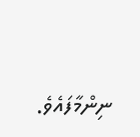ނިންމާފައެވެ.